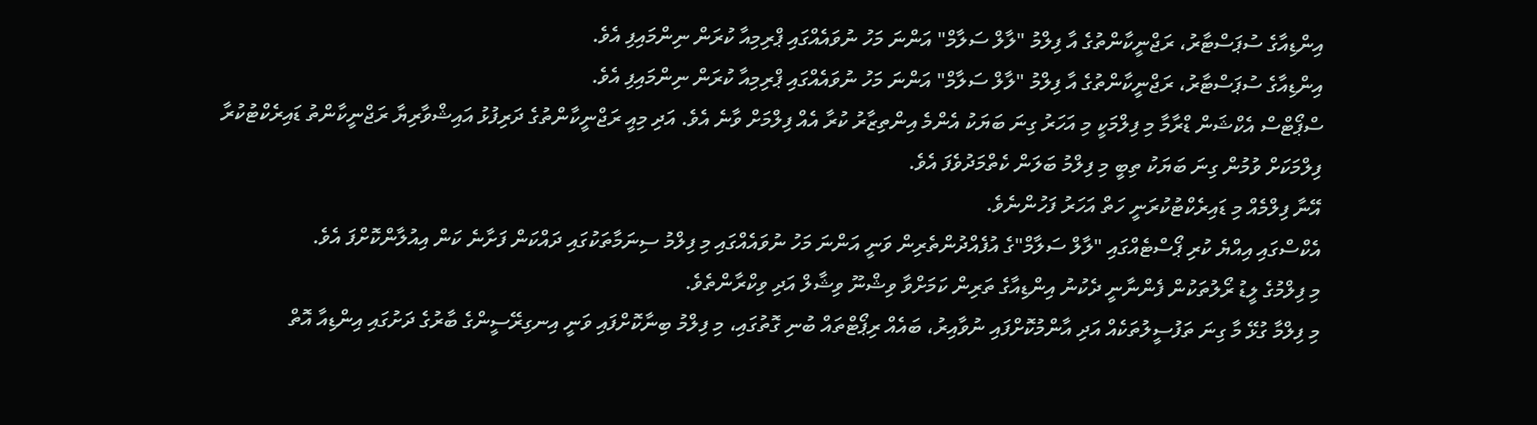އިންޑިއާގެ ސުޕަސްޓާރު، ރަޖްނީކާންތުގެ އާ ފިލްމު "ލާލް ސަލާމް" އަންނަ މަހު ނުވައެއްގައި ޕްރިމިއާ ކުރަން ނިންމައިފި އެވެ.
އިންޑިއާގެ ސުޕަސްޓާރު، ރަޖްނީކާންތުގެ އާ ފިލްމު "ލާލް ސަލާމް" އަންނަ މަހު ނުވައެއްގައި ޕްރިމިއާ ކުރަން ނިންމައިފި އެވެ.
ސްޕޯޓްސް އެކްޝަން ޑްރާމާ މި ފިލްމަކީ މި އަހަރު ގިނަ ބަޔަކު އެންމެ އިންތިޒާރު ކުރާ އެއް ފިލްމަށް ވާނެ އެވެ. އަދި މިއީ ރަޖްނީކާންތުގެ ދަރިފުޅު އައިޝްވާރިޔާ ރަޖްނީކާންތު ޑައިރެކްޓުކުރާ ފިލްމަކަށް ވުމުން ގިނަ ބަޔަކު ތިބީ މި ފިލްމު ބަލަން ކެތްމަދުވެފަ އެވެ.
އޭނާ ފިލްމެއް މި ޑައިރެކްޓުކުރަނީ ހަތް އަހަރު ފަހުންނެވެ.
އެކްސްގައި އިއްޔެ ކުރި ޕޯސްޓެއްގައި "ލާލް ސަލާމް"ގެ އުފެއްދުންތެރިން ވަނީ އަންނަ މަހު ނުވައެއްގައި މި ފިލްމު ސިނަމާތަކުގައި ދައްކަން ފަށާނެ ކަން އިއުލާންކޮށްފަ އެވެ.
މި ފިލްމުގެ ލީޑު ރޯލުތަކުން ފެންނާނީ ދެކުނު އިންޑިއާގެ ތަރިން ކަމަށްވާ ވިޝްނޫ ވިޝާލް އަދި ވިކްރާންތެވެ.
މި ފިލްމާ ގުޅޭ މާ ގިނަ ތަފުސީލުތަކެއް އަދި އާންމުކޮށްފައި ނުވާއިރު، ބައެއް ރިޕޯޓްތައް ބުނި ގޮތުގައި، މި ފިލްމު ބިނާކޮށްފައި ވަނީ އިނގިރޭސީންގެ ބާރުގެ ދަށުގައި އިންޑިއާ އޮތް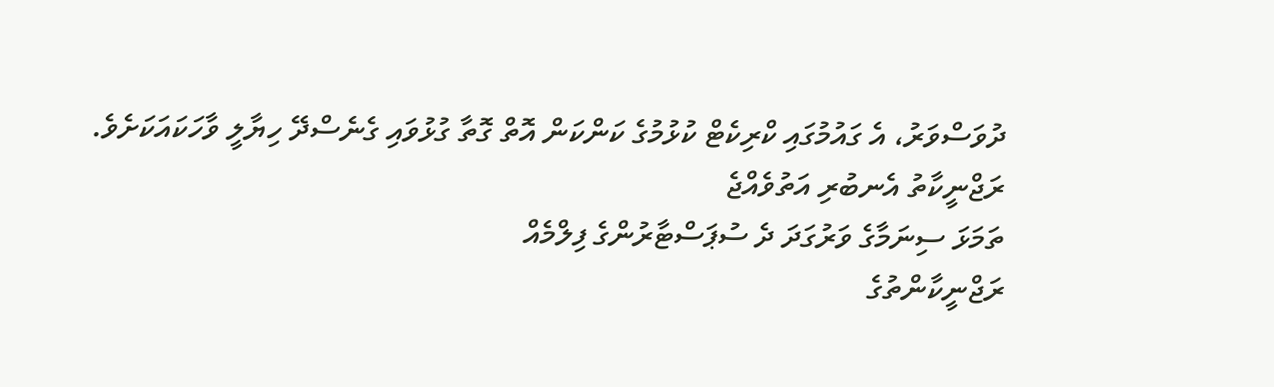ދުވަސްވަރު، އެ ގައުމުގައި ކްރިކެޓް ކުޅުމުގެ ކަންކަން އޮތް ގޮތާ ގުޅުވައި ގެނެސްދޭ ހިޔާލީ ވާހަކައަކަށެވެ.
ރަޖްނީކާތު އެނބުރި އަތުވެއްޖެ
ތަމަޅަ ސިނަމާގެ ވަރުގަދަ ދެ ސުޕަސްޓާރުންގެ ފިލްމެއް
ރަޖްނީކާންތުގެ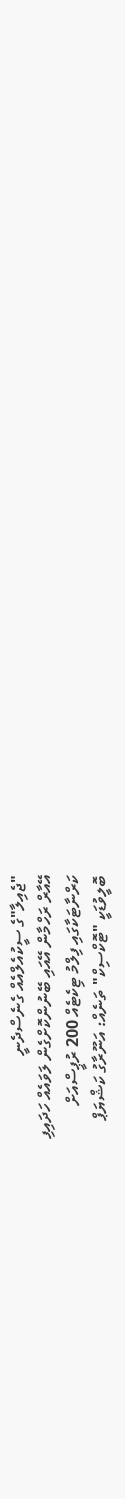"ޖެއިލާ"ގެ ސީކުއެލްއެއް ގެނެސްދެނީ
އޭއާރް ރަހްމާން އޭއައި ބޭނުންކޮށްގެން ލަވައެއް ހަދައިފި
ކަރްނާޓަކާގައި ފިލްމު ޓިކެޓެއް 200 ރުޕީސްއަށް
ބޮލީވުޑަކީ "ޓޮކްސިކް" ތަނެއް: އަނޫރާގު ކަޝްޔަޕް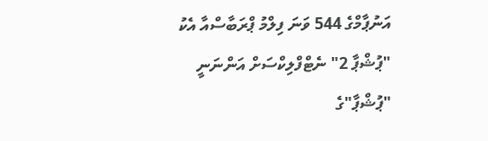އަނުޕާމްގެ 544 ވަނަ ފިލްމު ޕްރަބާސްއާ އެކު
"ޕުޝްޕާ 2" ނެޓްފްލިކްސަށް އަންނަނީ
"ޕުޝްޕާ"ގެ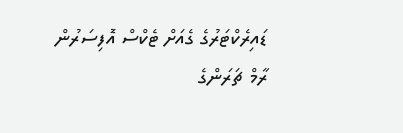ޑައިރެކްޓަރުގެ ގެއަށް ޓެކްސް އޮފިސަރުން
ރާމް ޗަރަންގެ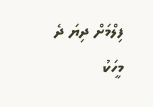ފިލްމަށް ދިޔަ ދެ މީހަކު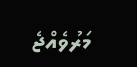މަރުވެއްޖެ